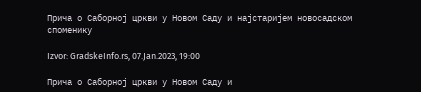Прича о Саборној цркви у Новом Саду и најстаријем новосадском споменику

Izvor: GradskeInfo.rs, 07.Jan.2023, 19:00

Прича о Саборној цркви у Новом Саду и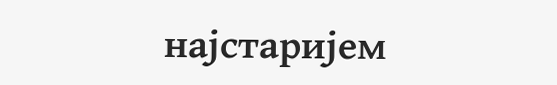најстаријем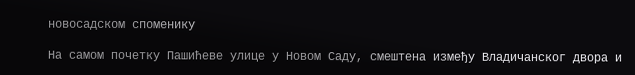новосадском споменику

На самом почетку Пашићеве улице у Новом Саду, смештена између Владичанског двора и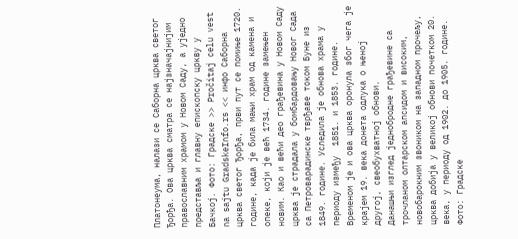Платонеума, налази се Саборна црква светог Ђорђа. Ова црква сматра се најзначајнијим православним храмом у Новом Саду, а уједно представља и главну епископску цркву у Бачкој. Фото: Градске >> Pročitaj celu vest na sajtu GradskeInfo.rs << инфо Саборна црква светог Ђорђа, први пут се помиње 1720. године, када је била мањи храм од камена и опеке, који је већ 1734. године замењен новим. Као и већи део грађевина у Новом Саду црква је страдала у бомбардовању Новог Сада са Петроварадинске тврђаве током Буне из 1849. године. Уследила је обнова храма у периоду између  1851. и 1853. године.
Временом је и ова црква оронула због чега је крајем 19. века донета одлука о њеној другој, свеобухватној обнови.
Данашњи изглед једнобродне грађевине са трочланом олтарском апсидом и високим, новобарокним звоником на западном прочељу, црква добија у великој обнови почетком 20. века, у периоду од 1902. до 1905. године.
Фото: Градске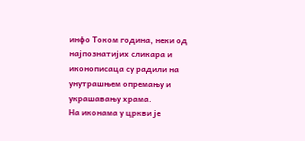инфо Током година, неки од најпознатијих сликара и иконописаца су радили на унутрашњем опремању и украшавању храма.
На иконама у цркви је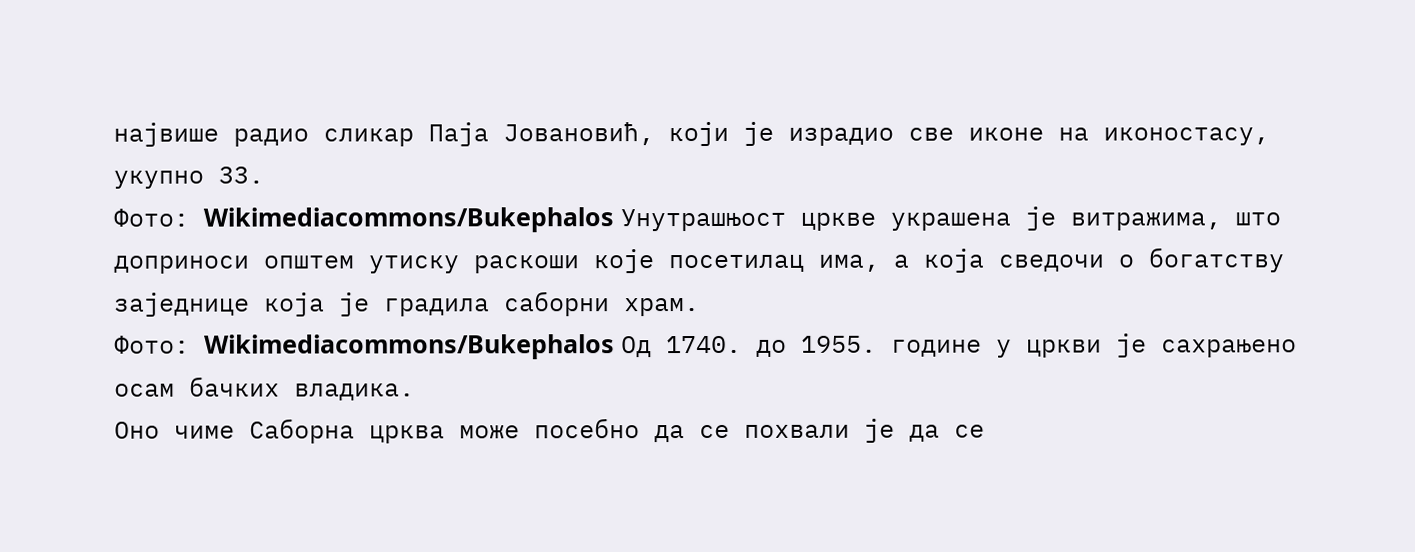највише радио сликар Паја Јовановић, који је израдио све иконе на иконостасу, укупно 33.
Фото: Wikimediacommons/Bukephalos Унутрашњост цркве украшена је витражима, што доприноси општем утиску раскоши које посетилац има, а која сведочи о богатству заједнице која је градила саборни храм.
Фото: Wikimediacommons/Bukephalos Од 1740. до 1955. године у цркви је сахрањено осам бачких владика.
Оно чиме Саборна црква може посебно да се похвали је да се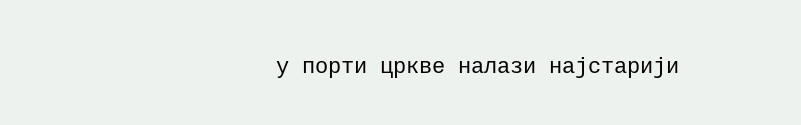у порти цркве налази најстарији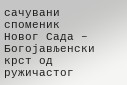сачувани споменик Новог Сада – Богојављенски крст од ружичастог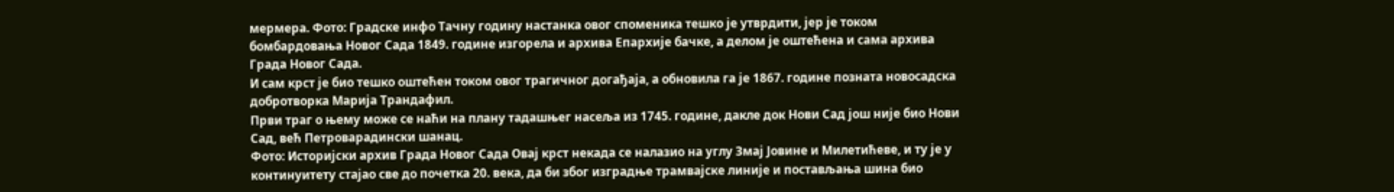мермера. Фото: Градске инфо Тачну годину настанка овог споменика тешко је утврдити, јер је током бомбардовања Новог Сада 1849. године изгорела и архива Епархије бачке, а делом је оштећена и сама архива Града Новог Сада.
И сам крст је био тешко оштећен током овог трагичног догађаја, а обновила га је 1867. године позната новосадска добротворка Марија Трандафил.
Први траг о њему може се наћи на плану тадашњег насеља из 1745. године, дакле док Нови Сад још није био Нови Сад, већ Петроварадински шанац.
Фото: Историјски архив Града Новог Сада Овај крст некада се налазио на углу Змај Јовине и Милетићеве, и ту је у континуитету стајао све до почетка 20. века, да би због изградње трамвајске линије и постављања шина био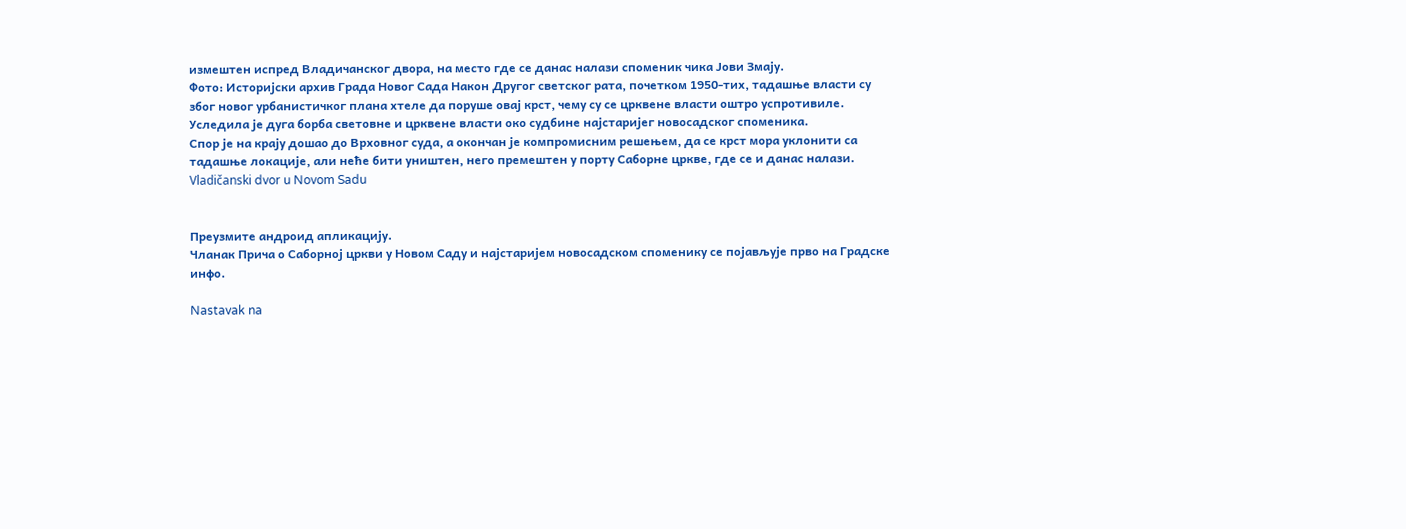измештен испред Владичанског двора, на место где се данас налази споменик чика Јови Змају.
Фото: Историјски архив Града Новог Сада Након Другог светског рата, почетком 1950-тих, тадашње власти су због новог урбанистичког плана хтеле да поруше овај крст, чему су се црквене власти оштро успротивиле.
Уследила је дуга борба световне и црквене власти око судбине најстаријег новосадског споменика.
Спор је на крају дошао до Врховног суда, а окончан је компромисним решењем, да се крст мора уклонити са тадашње локације, али неће бити уништен, него премештен у порту Саборне цркве, где се и данас налази.
Vladičanski dvor u Novom Sadu


Преузмите андроид апликацију.
Чланак Прича о Саборној цркви у Новом Саду и најстаријем новосадском споменику се појављује прво на Градске инфо.

Nastavak na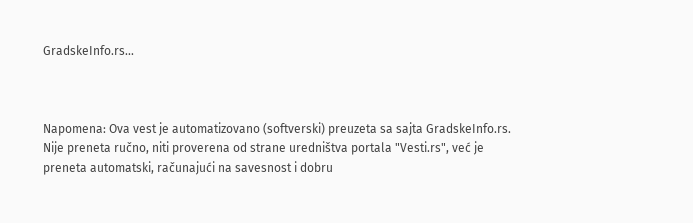GradskeInfo.rs...



Napomena: Ova vest je automatizovano (softverski) preuzeta sa sajta GradskeInfo.rs. Nije preneta ručno, niti proverena od strane uredništva portala "Vesti.rs", već je preneta automatski, računajući na savesnost i dobru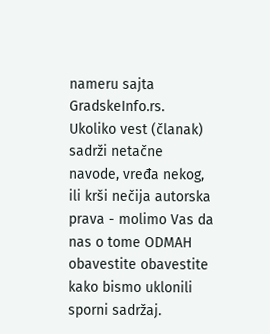nameru sajta GradskeInfo.rs. Ukoliko vest (članak) sadrži netačne navode, vređa nekog, ili krši nečija autorska prava - molimo Vas da nas o tome ODMAH obavestite obavestite kako bismo uklonili sporni sadržaj.